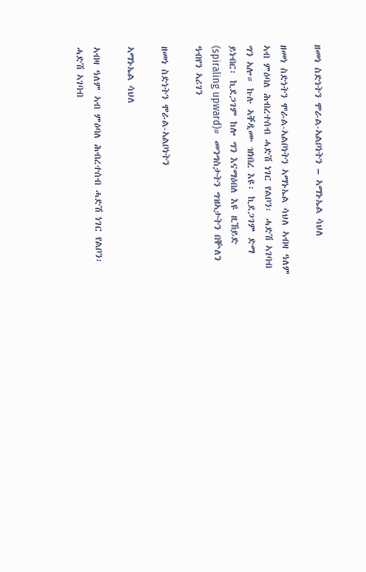ዘመነ ስድነትን ሞራል-ኣልቦነትን – ኣማኑኤል ሳህለ

ዘመነ ስድነትን ሞራል-ኣልቦነትን ኣማኑኤል ሳህለ ኣብዛ ዓለም ኣብ ምዕባለ ሕብረተሰብ ሓድሽ ነገር የልቦን፡ ሓድሽ ኣገባብ ግን ኣሎ። ኩሉ ኣቐዲሙ ዝነበረ እዩ፡ ኪደጋገም ድማ ይነብር፡ ኪደጋገም ከሎ ግን እናማዕበለ እዩ ዚኸይድ (spiraling upward)። መንግስታትን ግዝኣታትን በቝለን ዓብየን ኣሪገን

ዘመነ ስድነትን ሞራል-ኣልቦነትን

ኣማኑኤል ሳህለ

ኣብዛ ዓለም ኣብ ምዕባለ ሕብረተሰብ ሓድሽ ነገር የልቦን፡ ሓድሽ ኣገባብ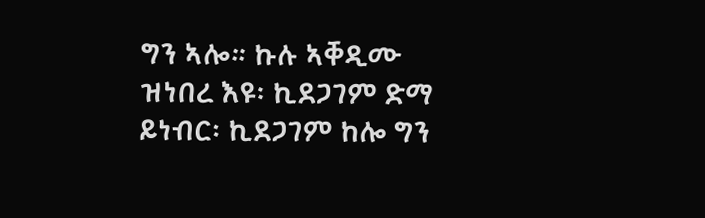ግን ኣሎ። ኩሉ ኣቐዲሙ ዝነበረ እዩ፡ ኪደጋገም ድማ ይነብር፡ ኪደጋገም ከሎ ግን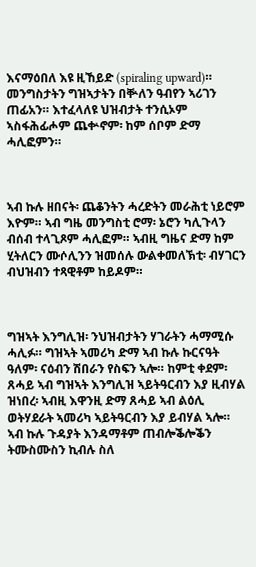እናማዕበለ እዩ ዚኸይድ (spiraling upward)። መንግስታትን ግዝኣታትን በቝለን ዓብየን ኣሪገን ጠፊአን። እተፈላለዩ ህዝብታት ተንሲኦም ኣስፋሕፊሖም ጨቍኖም፡ ከም ሰቦም ድማ ሓሊፎምን።



ኣብ ኩሉ ዘበናት፡ ጨቆንትን ሓረድትን መራሕቲ ነይሮም እዮም። ኣብ ግዜ መንግስቲ ሮማ፡ ኔሮን ካሊጉላን ብሰብ ተላጊጾም ሓሊፎም። ኣብዚ ግዜና ድማ ከም ሂትለርን ሙሶሊንን ዝመሰሉ ውልቀመለኽቲ፡ ብሃገርን ብህዝብን ተጻዊቶም ከይዶም።



ግዝኣት እንግሊዝ፡ ንህዝብታትን ሃገራትን ሓማሚሱ ሓሊፉ። ግዝኣት ኣመሪካ ድማ ኣብ ኩሉ ኩርናዓት ዓለም፡ ናዕብን ሽበራን የስፍን ኣሎ። ከምቲ ቀደም፡ ጸሓይ ኣብ ግዝኣት እንግሊዝ ኣይትዓርብን እያ ዚብሃል ዝነበረ፡ ኣብዚ እዋንዚ ድማ ጸሓይ ኣብ ልዕሊ ወትሃደራት ኣመሪካ ኣይትዓርብን እያ ይብሃል ኣሎ። ኣብ ኩሉ ጉዳያት እንዳማቶም ጠብሎቕሎቕን ትሙስሙስን ኪብሉ ስለ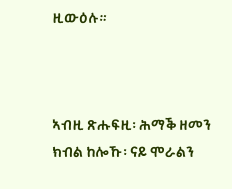ዚውዕሉ።



ኣብዚ ጽሑፍዚ፡ ሕማቕ ዘመን ክብል ከሎኹ፡ ናይ ሞራልን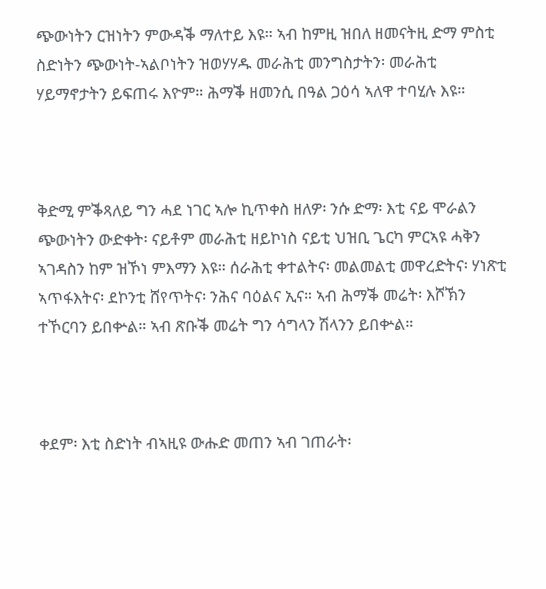ጭውነትን ርዝነትን ምውዳቕ ማለተይ እዩ። ኣብ ከምዚ ዝበለ ዘመናትዚ ድማ ምስቲ ስድነትን ጭውነት-ኣልቦነትን ዝወሃሃዱ መራሕቲ መንግስታትን፡ መራሕቲ ሃይማኖታትን ይፍጠሩ እዮም። ሕማቕ ዘመንሲ በዓል ጋዕሳ ኣለዋ ተባሂሉ እዩ።



ቅድሚ ምቕጻለይ ግን ሓደ ነገር ኣሎ ኪጥቀስ ዘለዎ፡ ንሱ ድማ፡ እቲ ናይ ሞራልን ጭውነትን ውድቀት፡ ናይቶም መራሕቲ ዘይኮነስ ናይቲ ህዝቢ ጌርካ ምርኣዩ ሓቅን ኣገዳስን ከም ዝኾነ ምእማን እዩ። ሰራሕቲ ቀተልትና፡ መልመልቲ መዋረድትና፡ ሃነጽቲ ኣጥፋእትና፡ ደኮንቲ ሸየጥትና፡ ንሕና ባዕልና ኢና። ኣብ ሕማቕ መሬት፡ እሾኽን ተኾርባን ይበቍል። ኣብ ጽቡቕ መሬት ግን ሳግላን ሽላንን ይበቍል።



ቀደም፡ እቲ ስድነት ብኣዚዩ ውሑድ መጠን ኣብ ገጠራት፡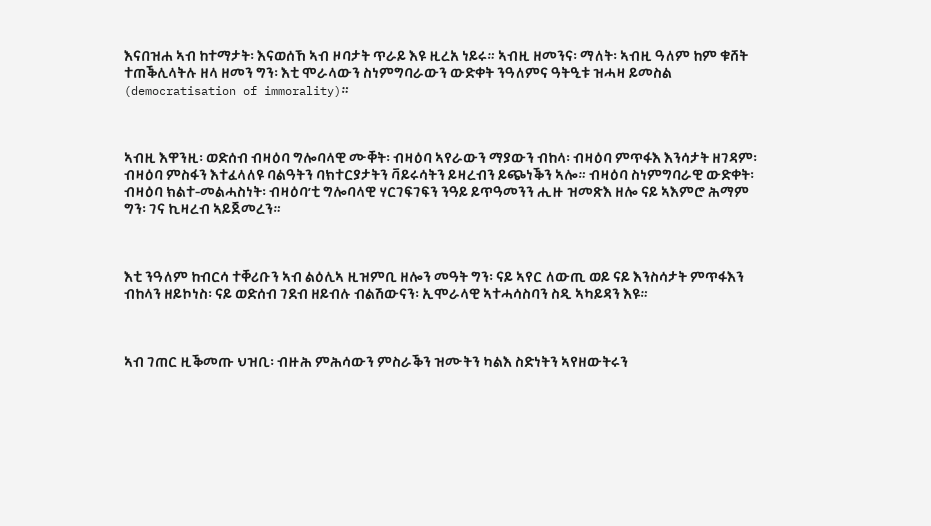እናበዝሐ ኣብ ከተማታት፡ እናወሰኸ ኣብ ዞባታት ጥራይ እዩ ዚረአ ነይሩ። ኣብዚ ዘመንና፡ ማለት፡ ኣብዚ ዓለም ከም ቁሸት ተጠቕሊላትሉ ዘላ ዘመን ግን፡ እቲ ሞራላውን ስነምግባራውን ውድቀት ንዓለምና ዓትዒቱ ዝሓዛ ይመስል (democratisation of immorality)።



ኣብዚ እዋንዚ፡ ወድሰብ ብዛዕባ ግሎባላዊ ሙቐት፡ ብዛዕባ ኣየራውን ማያውን ብከላ፡ ብዛዕባ ምጥፋእ እንሳታት ዘገዳም፡ ብዛዕባ ምስፋን እተፈላለዩ ባልዓትን ባክተርያታትን ቫይሩሳትን ይዛረብን ይጭነቕን ኣሎ። ብዛዕባ ስነምግባራዊ ውድቀት፡ ብዛዕባ ክልተ-መልሓስነት፡ ብዛዕባ’ቲ ግሎባላዊ ሃርገፍገፍን ንዓይ ይጥዓመንን ሒዙ ዝመጽእ ዘሎ ናይ ኣእምሮ ሕማም ግን፡ ገና ኪዛረብ ኣይጀመረን።



እቲ ንዓለም ከብርሳ ተቐሪቡን ኣብ ልዕሊኣ ዚዝምቢ ዘሎን መዓት ግን፡ ናይ ኣየር ለውጢ ወይ ናይ እንስሳታት ምጥፋእን ብከላን ዘይኮነስ፡ ናይ ወድሰብ ገደብ ዘይብሉ ብልሽውናን፡ ኢሞራላዊ ኣተሓሳስባን ስዲ ኣካይዳን እዩ።



ኣብ ገጠር ዚቕመጡ ህዝቢ፡ ብዙሕ ምሕሳውን ምስራቕን ዝሙትን ካልእ ስድነትን ኣየዘውትሩን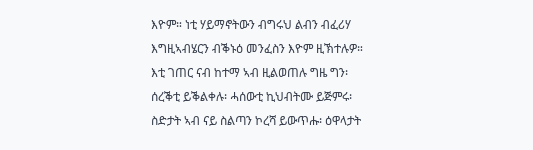እዮም። ነቲ ሃይማኖትውን ብግሩህ ልብን ብፈሪሃ እግዚኣብሄርን ብቕኑዕ መንፈስን እዮም ዚኽተሉዎ። እቲ ገጠር ናብ ከተማ ኣብ ዚልወጠሉ ግዜ ግን፡ ሰረቕቲ ይቕልቀሉ፡ ሓሰውቲ ኪህብትሙ ይጅምሩ፡ ስድታት ኣብ ናይ ስልጣን ኮረሻ ይውጥሑ፡ ዕዋላታት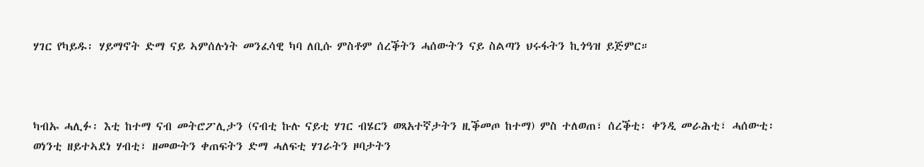ሃገር የካይዱ፡ ሃይማኖት ድማ ናይ ኣምሰሉነት መንፈሳዊ ካባ ለቢሱ ምስቶም ሰረቕትን ሓሰውትን ናይ ስልጣን ህሩፋትን ኪጎዓዝ ይጅምር።



ካብኡ ሓሊፉ፡ እቲ ከተማ ናብ መትሮፖሊታን (ናብቲ ኩሉ ናይቲ ሃገር ብሄርን ወጻአተኛታትን ዚቕመጦ ከተማ) ምስ ተለወጠ፣ ሰረቕቲ፡ ቀንዲ መራሕቲ፣ ሓሰውቲ፡ ወነንቲ ዘይተኣደነ ሃብቲ፣ ዘመውትን ቀጠፍትን ድማ ሓለፍቲ ሃገራትን ዞባታትን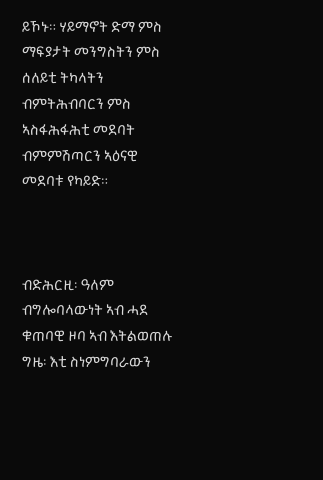ይኾኑ። ሃይማኖት ድማ ምስ ማፍያታት መንግስትን ምስ ሰለይቲ ትካላትን ብምትሕብባርን ምስ ኣስፋሕፋሕቲ መደባት ብምምሽጣርን ኣዕናዊ መደባቱ የካይድ።



ብድሕርዚ፡ ዓለም ብግሎባላውነት ኣብ ሓደ ቁጠባዊ ዞባ ኣብ እትልወጠሉ ግዜ፡ እቲ ስነምግባራውን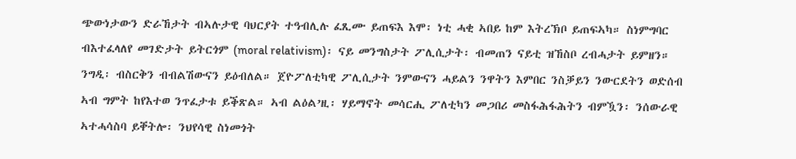ጭውነታውን ድራኸታት ብኣሉታዊ ባህርያት ተዓብሊሉ ፈጺሙ ይጠፍእ እሞ፡ ነቲ ሓቂ ኣበይ ከም እትረኽቦ ይጠፍኣካ። ስነምግባር ብእተፈላለየ መገድታት ይትርጎም (moral relativism)፡ ናይ መንግስታት ፖሊሲታት፡ ብመጠን ናይቲ ዝኸስቦ ረብሓታት ይምዘን። ንግዲ፡ ብስርቅን ብብልሽውናን ይዕብለል። ጀዮፖለቲካዊ ፖሊሲታት ንምውናን ሓይልን ንዋትን እምበር ንስቓይን ንውርደትን ወድሰብ ኣብ ግምት ከየእተወ ንጥፈታቱ ይቕጽል። ኣብ ልዕል’ዚ፡ ሃይማኖት መሳርሒ ፖለቲካን መጋበሪ መስፋሕፋሕትን ብምዃን፡ ንሰውራዊ ኣተሓሳስባ ይቐትሎ፡ ንህየሳዊ ስነመጎት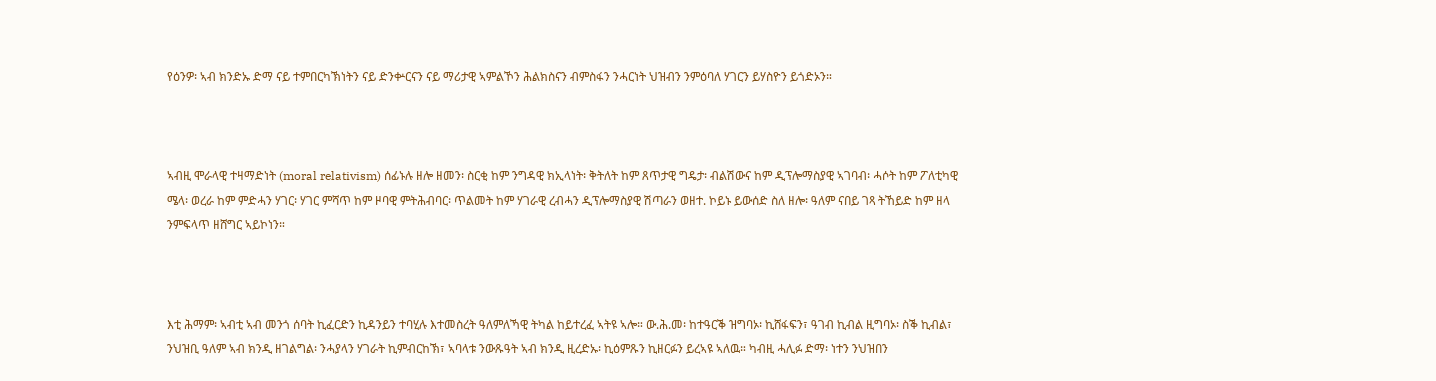የዕንዎ፡ ኣብ ክንድኡ ድማ ናይ ተምበርካኽነትን ናይ ድንቍርናን ናይ ማሪታዊ ኣምልኾን ሕልክስናን ብምስፋን ንሓርነት ህዝብን ንምዕባለ ሃገርን ይሃስዮን ይጎድኦን።



ኣብዚ ሞራላዊ ተዛማድነት (moral relativism) ሰፊኑሉ ዘሎ ዘመን፡ ስርቂ ከም ንግዳዊ ክኢላነት፡ ቅትለት ከም ጸጥታዊ ግዴታ፡ ብልሽውና ከም ዲፕሎማስያዊ ኣገባብ፡ ሓሶት ከም ፖለቲካዊ ሜላ፡ ወረራ ከም ምድሓን ሃገር፡ ሃገር ምሻጥ ከም ዞባዊ ምትሕብባር፡ ጥልመት ከም ሃገራዊ ረብሓን ዲፕሎማስያዊ ሽጣራን ወዘተ. ኮይኑ ይውሰድ ስለ ዘሎ፡ ዓለም ናበይ ገጻ ትኸይድ ከም ዘላ ንምፍላጥ ዘሸግር ኣይኮነን።



እቲ ሕማም፡ ኣብቲ ኣብ መንጎ ሰባት ኪፈርድን ኪዳንይን ተባሂሉ እተመስረት ዓለምለኻዊ ትካል ከይተረፈ ኣትዩ ኣሎ። ው.ሕ.መ፡ ከተዓርቕ ዝግባኦ፡ ኪሸፋፍን፣ ዓገብ ኪብል ዚግባኦ፡ ስቕ ኪብል፣ ንህዝቢ ዓለም ኣብ ክንዲ ዘገልግል፡ ንሓያላን ሃገራት ኪምብርከኽ፣ ኣባላቱ ንውጹዓት ኣብ ክንዲ ዚረድኡ፡ ኪዕምጹን ኪዘርፉን ይረኣዩ ኣለዉ። ካብዚ ሓሊፉ ድማ፡ ነተን ንህዝበን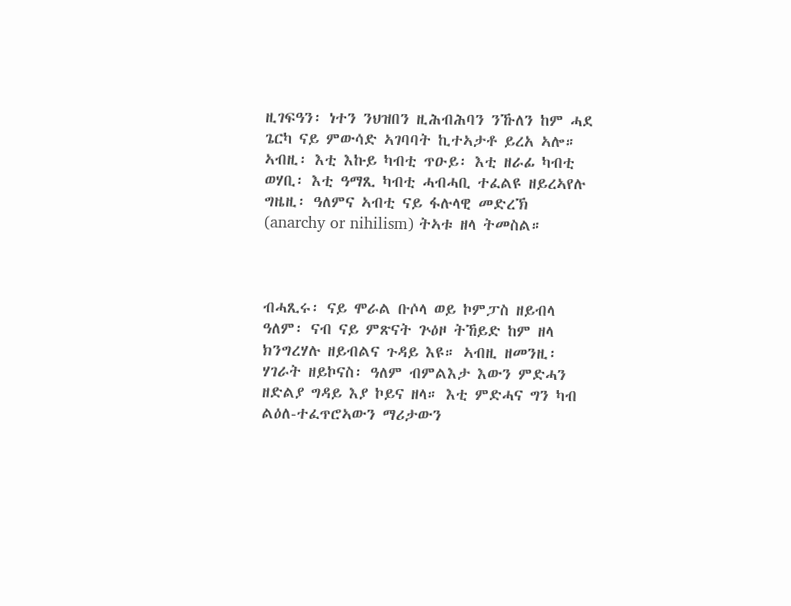ዚገፍዓን፡ ነተን ንህዝበን ዚሕብሕባን ንኹለን ከም ሓደ ጌርካ ናይ ምውሳድ ኣገባባት ኪተኣታቶ ይረአ ኣሎ። ኣብዚ፡ እቲ እኩይ ካብቲ ጥዑይ፡ እቲ ዘራፊ ካብቲ ወሃቢ፡ እቲ ዓማጺ ካብቲ ሓብሓቢ ተፈልዩ ዘይረኣየሉ ግዜዚ፡ ዓለምና ኣብቲ ናይ ፋሉላዊ መድረኽ (anarchy or nihilism) ትኣቱ ዘላ ትመስል።



ብሓጺሩ፡ ናይ ሞራል ቡሶላ ወይ ኮምፓስ ዘይብላ ዓለም፡ ናብ ናይ ምጽናት ጕዕዞ ትኸይድ ከም ዘላ ክንግረሃሉ ዘይብልና ጉዳይ እዩ። ኣብዚ ዘመንዚ፡ ሃገራት ዘይኮናስ፡ ዓለም ብምልእታ እውን ምድሓን ዘድልያ ግዳይ እያ ኮይና ዘላ። እቲ ምድሓና ግን ካብ ልዕለ-ተፈጥሮኣውን ማሪታውን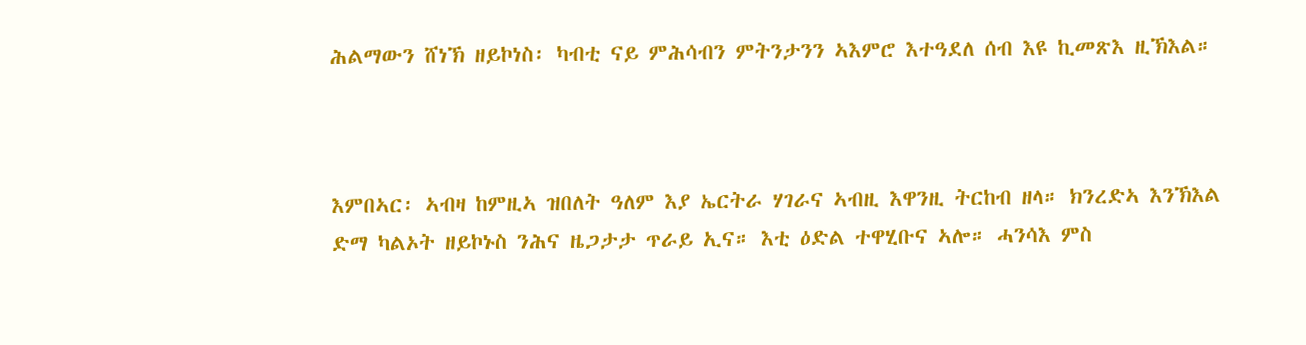ሕልማውን ሸነኽ ዘይኮነስ፡ ካብቲ ናይ ምሕሳብን ምትንታንን ኣእምሮ እተዓደለ ሰብ እዩ ኪመጽእ ዚኽእል።



እምበኣር፡ ኣብዛ ከምዚኣ ዝበለት ዓለም እያ ኤርትራ ሃገራና ኣብዚ እዋንዚ ትርከብ ዘላ። ክንረድኣ እንኽእል ድማ ካልኦት ዘይኮኑስ ንሕና ዜጋታታ ጥራይ ኢና። እቲ ዕድል ተዋሂቡና ኣሎ። ሓንሳእ ምስ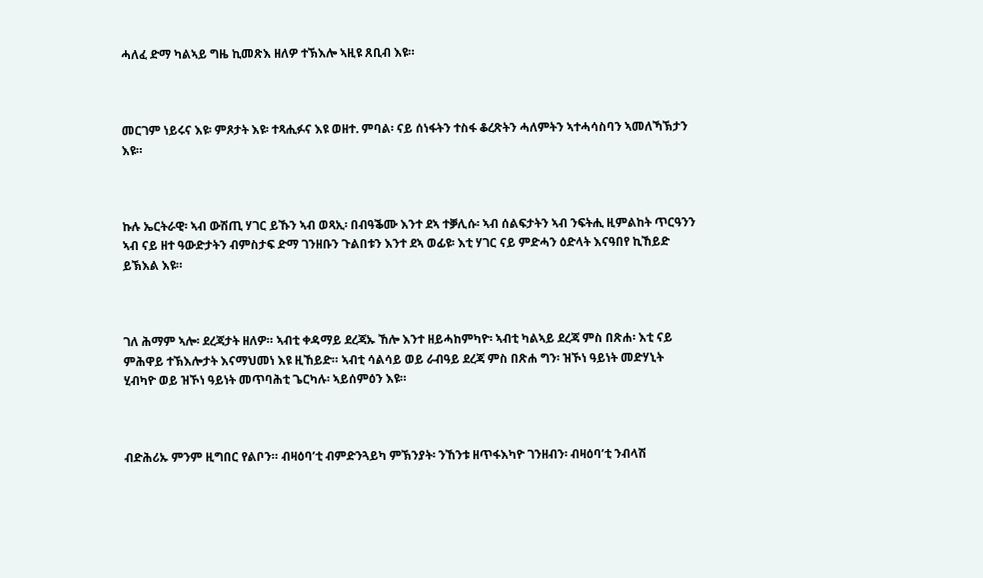ሓለፈ ድማ ካልኣይ ግዜ ኪመጽእ ዘለዎ ተኽእሎ ኣዚዩ ጸቢብ እዩ።



መርገም ነይሩና እዩ፡ ምጾታት እዩ፡ ተጻሒፉና እዩ ወዘተ. ምባል፡ ናይ ሰነፋትን ተስፋ ቆረጽትን ሓለምትን ኣተሓሳስባን ኣመለኻኽታን እዩ።



ኩሉ ኤርትራዊ፡ ኣብ ውሽጢ ሃገር ይኹን ኣብ ወጻኢ፡ በብዓቕሙ እንተ ደኣ ተቓሊሱ፡ ኣብ ሰልፍታትን ኣብ ንፍትሒ ዚምልከት ጥርዓንን ኣብ ናይ ዘተ ዓውድታትን ብምስታፍ ድማ ገንዘቡን ጉልበቱን እንተ ደኣ ወፊዩ፡ እቲ ሃገር ናይ ምድሓን ዕድላት እናዓበየ ኪኸይድ ይኽእል እዩ።



ገለ ሕማም ኣሎ፡ ደረጃታት ዘለዎ። ኣብቲ ቀዳማይ ደረጃኡ ኸሎ እንተ ዘይሓከምካዮ፡ ኣብቲ ካልኣይ ደረጃ ምስ በጽሐ፡ እቲ ናይ ምሕዋይ ተኽእሎታት እናማህመነ እዩ ዚኸይድ። ኣብቲ ሳልሳይ ወይ ራብዓይ ደረጃ ምስ በጽሐ ግን፡ ዝኾነ ዓይነት መድሃኒት ሂብካዮ ወይ ዝኾነ ዓይነት መጥባሕቲ ጌርካሉ፡ ኣይሰምዕን እዩ።



ብድሕሪኡ ምንም ዚግበር የልቦን። ብዛዕባ’ቲ ብምድንጓይካ ምኽንያት፡ ንኸንቱ ዘጥፋእካዮ ገንዘብን፡ ብዛዕባ’ቲ ንብላሽ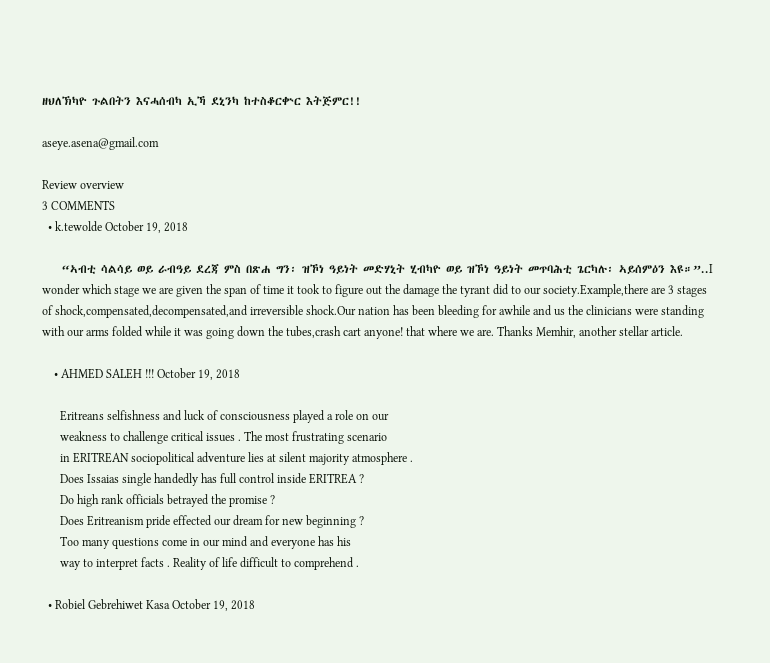ዘህለኽካዮ ጉልበትን እናሓሰብካ ኢኻ ደኒንካ ከተስቆርቍር እትጅምር!!

aseye.asena@gmail.com

Review overview
3 COMMENTS
  • k.tewolde October 19, 2018

    “ኣብቲ ሳልሳይ ወይ ራብዓይ ደረጃ ምስ በጽሐ ግን፡ ዝኾነ ዓይነት መድሃኒት ሂብካዮ ወይ ዝኾነ ዓይነት መጥባሕቲ ጌርካሉ፡ ኣይሰምዕን እዩ።”..I wonder which stage we are given the span of time it took to figure out the damage the tyrant did to our society.Example,there are 3 stages of shock,compensated,decompensated,and irreversible shock.Our nation has been bleeding for awhile and us the clinicians were standing with our arms folded while it was going down the tubes,crash cart anyone! that where we are. Thanks Memhir, another stellar article.

    • AHMED SALEH !!! October 19, 2018

      Eritreans selfishness and luck of consciousness played a role on our
      weakness to challenge critical issues . The most frustrating scenario
      in ERITREAN sociopolitical adventure lies at silent majority atmosphere .
      Does Issaias single handedly has full control inside ERITREA ?
      Do high rank officials betrayed the promise ?
      Does Eritreanism pride effected our dream for new beginning ?
      Too many questions come in our mind and everyone has his
      way to interpret facts . Reality of life difficult to comprehend .

  • Robiel Gebrehiwet Kasa October 19, 2018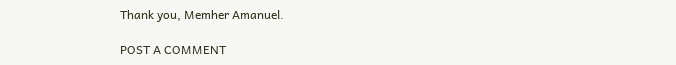Thank you, Memher Amanuel.

POST A COMMENT